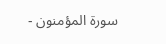سورة المؤمنون -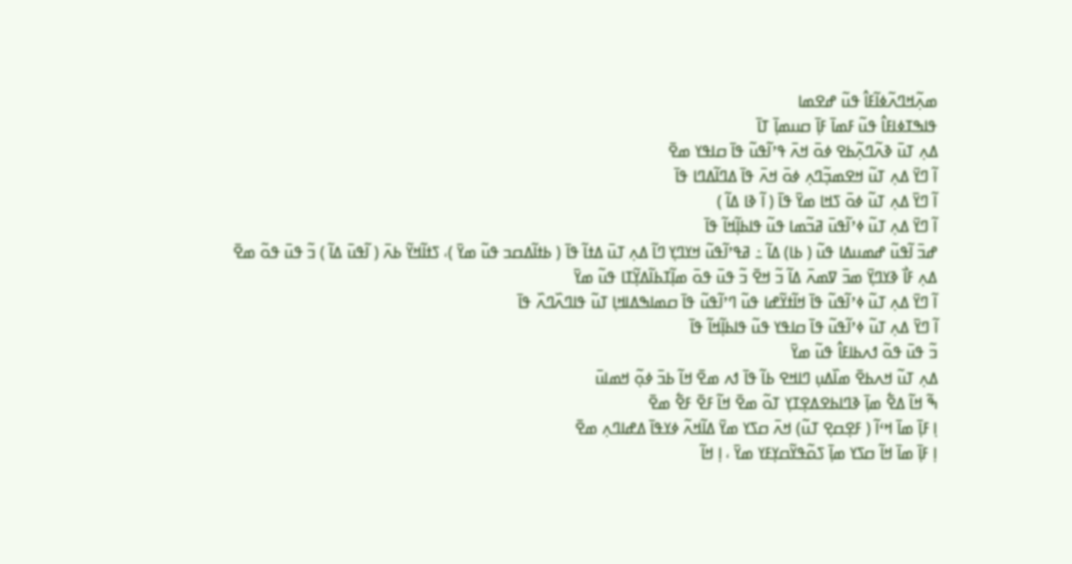ߘߍ߲߬ߞߣߍ߬ߦߊ߬ߓߊ߮ ߟߎ߬ ߝߐߘߊ
ߟߊߒߠߦߊߓߊ߮ ߟߎ߬ ߓߘߊ߫ ߓߊ߲߫ ߛߎߘߊ߲߫ ߠߊ߫
ߡߍ߲ ߠߎ߫ ߢߍ߬ߣߍ߲߬ߕߐ ߦߋ߫ ߞߍ߫ ߟߴߊ߬ߟߎ߬ ߟߊ߫ ߛߊߟߌ ߘߐ߫
ߊ߬ ߣߌ߫ ߡߍ߲ ߠߎ߬ ߞߐߘߏ߲߬ߣߍ߲ ߦߋ߫ ߞߍ߫ ߟߊ߫ ߡߣߊ߬ߡߣߊ ߟߊ߫
ߊ߬ ߣߌ߫ ߡߍ߲ ߠߎ߬ ߦߋ߫ ߖߞߊ ߘߌ߫ ߟߊ߫ ( ߊ߬ ߢߊ ߡߊ߬ )
ߊ߬ ߣߌ߫ ߡߍ߲ ߠߎ߬ ߦߴߊ߬ߟߎ߫ ߥߏ߬ߘߊ ߟߎ߬ ߟߊߕߊ߲߬ߞߊ߬ ߟߊ߫
ߝߏ߫ ߊ߬ߟߎ߬ ߝߘߎߡߊ ߟߎ߬ ( ߕߊ) ߡߊ߬ ߸ ߥߟߴߊ߬ߟߎ߬ ߞߌߣߌ߲ ߣߊ߬ ߡߍ߲ ߠߎ߫ ߡߙߊ߬ ߟߊ߫ ( ߕߙߊ߬ߡߛߏ ߟߎ߬ ߘߌ߫ )، ߖߙߊ߬ߞߌ߬ ߕߍ߫ ( ߊ߬ߟߎ߫ ߡߊ߬ ) ߏ߬ ߟߎ߫ ߟߋ߬ ߘߐ߫
ߡߍ߲ ߓߊ߯ ߢߌߣߌ߲߫ ߘߏ߫ ߜߘߍ߫ ߡߊ߬ ߏ߬ ߞߐ߫ ߏ߬ ߟߎ߫ ߟߋ߫ ߘߊ߲߬ߠߕߊ߬ߡߌ߲߬ߠߊ ߟߎ߬ ߘߌ߫
ߊ߬ ߣߌ߫ ߡߍ߲ ߠߎ߬ ߦߴߊ߬ߟߎ߬ ߟߊ߫ ߞߊ߬ߙߌ߬ߝߊ ߟߎ߬ ߣߴߊ߬ߟߎ߬ ߟߊ߫ ߛߘߊߒߡߊߞߊ߲ ߠߎ߬ ߟߊߣߍ߰ߣߍ߰ ߟߊ߫
ߊ߬ ߣߌ߫ ߡߍ߲ ߠߎ߬ ߦߴߊ߬ߟߎ߬ ߟߊ߫ ߛߊߟߌ ߟߎ߬ ߟߊߕߊ߲߬ߞߊ߬ ߟߊ߫
ߏ߬ ߟߎ߫ ߟߋ߬ ߗߍߕߊߓߊ߮ ߟߎ߬ ߘߌ߫
ߡߍ߲ ߠߎ߬ ߞߍߕߐ߫ ߘߊ߰ߡߎ߲ ߣߊߞߐ ߕߊ߬ ߟߊ߫ ߗߍ ߘߐ߫ ߞߊ߬ ߕߏ߫ ߦߋ߲߬ ߞߘߊߎ߫
ߒ߬ ߞߊ߬ ߡߐ߱ ߘߊ߲߫ ߢߣߊߕߐߡߐ߲ߠߌ߲ ߠߋ߬ ߘߐ߫ ߞߊ߬ ߓߐ߫ ߓߐ߱ ߘߐ߫
ߊ߲ ߓߊ߲߫ ߘߊ߫ ߞߵߊ߬ ( ߓߐ߲ߛߐ߲ ߠߎ߬) ߞߍ߫ ߛߖߌ ߘߌ߫ ߡߊ߬ߞߍ߬ ߦߌߟߊ߫ ߡߝߊߣߍ߲ ߘߐ߫
ߊ߲ ߓߊ߲߫ ߘߊ߫ ߞߊ߬ ߛߖߌ ߘߊ߲߫ ߖߋ߬ߟߌ߬ߛߌ߲ߓߌ ߘߌ߫ ، ߊ߲ ߞߊ߬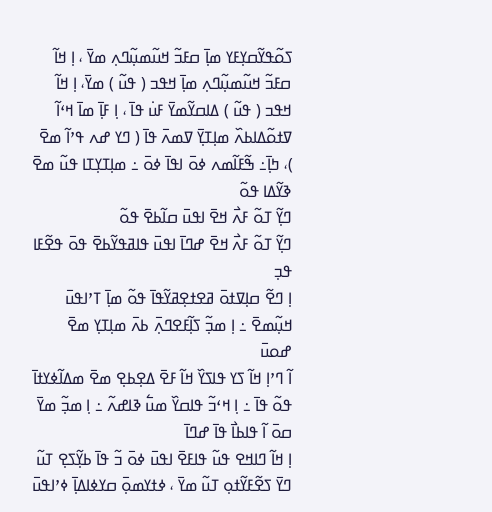ߖߋ߬ߟߌ߬ߛߌ߲ߓߌ ߘߊ߲߫ ߛߓߏ߬ ߞߎ߬ߘߎ߲߬ߣߍ߲ ߘߌ߫ ، ߊ߲ ߞߊ߬ ߛߓߏ߬ ߞߎ߬ߘߎ߲߬ߣߍ߲ ߘߊ߲߫ ߞߟߏ ( ߟߎ߬ ) ߘߌ߫، ߊ߲ ߞߊ߬ ߞߟߏ ( ߟߎ߬ ) ߡߊߛߌ߬ߘߌ߫ ߓߎ߭ ߟߊ߫ ، ߊ߲ ߓߊ߲߫ ߘߊ߫ ߞߵߊ߬ ߜߙߋ߬ߡߊߕߍ߰ ߘߊ߲ߠߌ߲߫ ߜߘߍ߫ ߟߊ߫ ( ߣߌ ߝߍ ߟߴߊ߬ ߘߐ߫ )، ߤߊ߲߫߸ ߒ߬ߓߊ߬ߘߍ ߦߋ߫ ߊߟߊ߫ ߦߋ߫ ߸ ߘߊ߲ߠߌ߲ߠߊ ߟߎ߬ ߘߐ߫ ߢߌ߬ߡߊ ߟߋ߬
ߣߌ߲߬ ߠߋ߬ ߓߍ߯ ߞߐ߫ ߊߟߎ߫ ߛߊ߬ߕߐ߫ ߟߋ߬
ߣߌ߲߬ ߠߋ߬ ߓߍ߯ ߞߐ߫ ߝߣߊ߫ ߊߟߎ߫ ߟߊߥߟߌ߬ߕߐ߫ ߟߋ߫ ߟߐ߬ߓߊ ߟߏ߲
ߊ߲ ߣߐ߬ ߛߊ߲ߜߙߋ߫ ߥߐߙߐ߲ߥߌ߬ߟߊ߫ ߟߋ߬ ߘߊ߲߫ ߠߴߊߟߎ߫ ߞߎ߲߬ߘߐ߫ ߸ ߊ߲ ߘߏ߲߬ ߖߊ߲߬ߓߐߣߍ߲߫ ߕߍ߫ ߘߊ߲ߠߌ߲ ߘߐ߫ ߝߋߎ߫
ߊ߬ ߣߴߊ߲ ߞߊ߬ ߖߌ ߟߊߖߌ߰ ߞߊ߬ ߓߐ߫ ߡߐ߲ߕߐ߲ ߘߐ߫ ߘߡߊ߬ߦߌߙߊ߫ ߟߋ߬ ߟߊ߫ ߸ ߊ߲ ߞߵߏ߬ ߟߊߛߌ߰ ߘߎ߱ ߢߊߝߍ߬ ߸ ߊ߲ ߘߏ߲߬ ߘߌ߫ ߛߋ߫ ߊ߬ ߟߊߕߊ߯ ߟߊ߫ ߝߣߊ߫
ߊ߲ ߞߊ߬ ߣߊߞߐ ߟߎ߬ ߟߊߓߐ߫ ߊߟߎ߫ ߦߋ߫ ߏ߬ ߟߊ߫ ߕߌ߲߬ߖߐ߲ ߠߎ߬ ߣߌ߫ ߖߐ߬ߓߌ߬ߙߋ߲ ߠߎ߬ ߘߌ߫ ، ߦߙߌߘߋ߲߫ ߛߌߦߊߡߊ߲߫ ߦߴߊߟߎ߫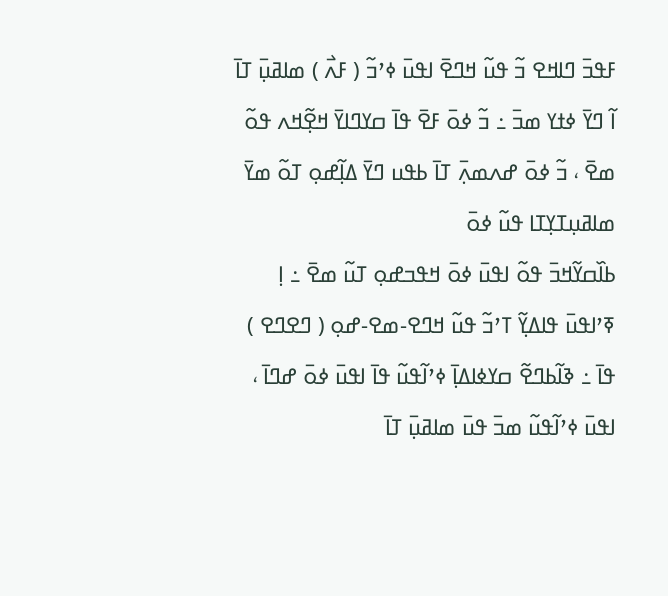ߓߟߏ߫ ߣߊߞߐ ߏ߬ ߟߎ߬ ߞߣߐ߫ ߊߟߎ߫ ߦߴߏ߬ ( ߓߍ߯ ) ߘߊߥߎ߲߫ ߠߊ߫
ߊ߬ ߣߌ߫ ߦߙߌ ߘߏ߫ ߸ ߏ߬ ߦߋ߫ ߓߐ߫ ߟߊ߫ ߛߌߣߊߌ߫ ߞߐ߲߬ߞߍ ߟߋ߬ ߘߐ߫ ، ߏ߬ ߦߋ߫ ߝߍߘߍ߲߫ ߠߊ߫ ߕߟߎ ߣߌ߫ ߡߊ߲߬ߝߋ߲ ߠߋ߬ ߘߌ߫ ߘߊߥߎ߲ߠߌ߲ߠߊ ߟߎ߬ ߦߋ߫
ߕߊ߰ߛߌ߬ߞߏ߫ ߟߋ߬ ߊߟߎ߫ ߦߋ߫ ߞߟߏߝߋ߲ ߠߎ߬ ߘߐ߫ ߸ ߊ߲ ߧߴߊߟߎ߫ ߟߊߡߌ߲߬ ߠߴߏ߬ ߟߎ߬ ߞߣߐ-ߘߐ-ߝߋ߲ ( ߣߐߣߐ ) ߟߊ߫ ߸ ߢߊ߬ߕߣߐ߬ ߛߌߦߊߡߊ߲߫ ߦߴߊ߬ߟߎ߬ ߟߊ߫ ߊߟߎ߫ ߦߋ߫ ߝߣߊ߫ ، ߊߟߎ߫ ߦߴߊ߬ߟߎ߬ ߘߏ߫ ߟߎ߫ ߘߊߥߎ߲߫ ߠߊ߫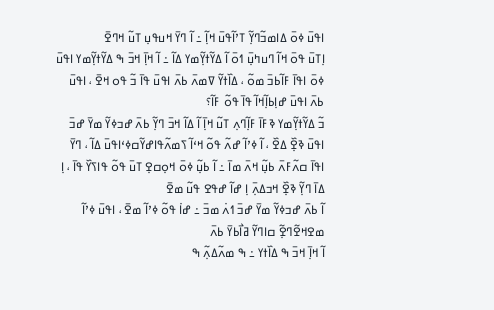ߊߟߎ߫ ߦߋ߫ ߡߊߘߏ߬ߣߌ߲߬ ߠߴߊ߬ߟߎ߫ ߞߊ߲߬ ߸ ߊ߬ ߣߌ߫ ߞߎߟߎ߲ ߠߎ߬ ߞߣߐ߫
ߊ߲ߠߎ߫ ߟߋ߫ ߞߊ߬ ߣߎߤߎ߲߫ ߗߋ߫ ߊ߬ ߡߌ߬ߙߌ߲߬ߘߌ ߡߊ߬ ߸ ߊ߬ ߞߊ߲߫ ߞߏ߫ ߒ ߡߌ߬ߙߌ߲߬ߘߌ ߊߟߎ߫ ߦߋ߫ ߊߟߊ߫ ߓߊ߬ߕߏ߫ ߘߋ߬ ، ߡߊ߰ߙߌ߬ ߜߘߍ߫ ߕߍ߫ ߊߟߎ߫ ߟߊ߫ ߏ߬ ߟߋ ߞߐ߫ ، ߊߟߎ߫ ߕߍ߫ ߊߟߎ߫ ߝߊ߲ߕߊ߲߬ߞߊ߬ ߟߊ߫ ߟߋ߬ ߓߊ߬؟
ߏ߬ ߡߌ߬ߙߌ߲߬ߘߌ ߢߓߊ߫ ߓߊ߲߬ߣߍ߲ ߠߎ߬ ߞߊ߲߫ ߊ߬ ߡߊ߬ ߞߏ߫ ߣߌ߲߬ ߕߍ߫ ߝߏߦߌ߬ ߘߌ߫ ߝߏ߫ ߊߟߎ߫ ߢߐ߲߰ ߡߐ߰ ، ߊ߬ ߦߴߊ߬ ߝߍ߬ ߟߋ߬ ߞߵߊ߬ ߖߘߍ߬ߟߊߝߌ߬ߛߦߵߊߟߎ߫ ߡߊ߬ ، ߣߌ߫ ߊߟߊ߫ ߛߍ߬ߓߍ߫ ߕߎ߲߬ ߞߍ߫ ߘߊ߫ ߸ ߊ߬ ߕߎ߲߬ ߦߋ߫ ߞߋ߲ߛߐ߲ ߠߎ߫ ߟߋ߬ ߟߊߖߌ߰ ߟߊ߫ ، ߊ߲ ߡߊ߫ ߣߌ߲߬ ߢߐ߲߰ ߞߏߡߍ߲߫ ߊ߲ ߝߊ߬ ߝߟߐ ߟߎ߬ ߘߐ߫
ߊ߬ ߕߍ߫ ߝߏߦߌ߬ ߘߌ߫ ߝߏ߫ ߗߍ߭ ߘߏ߫ ߸ ߝߊ߭ ߟߋ߬ ߦߴߊ߬ ߘߐ߫ ، ߊߟߎ߫ ߦߴߊ߬ ߘߐߞߐ߬ߣߐ߲߬ ߛߊߣߌ߬ ߥߊ߯ߕߌ߫ ߕߍ߫
ߊ߬ ߞߊ߲߫ ߞߏ߫ ߒ ߡߊ߰ߙߌ ߸ ߒ ߘߍ߬ߡߍ߲߬ ߒ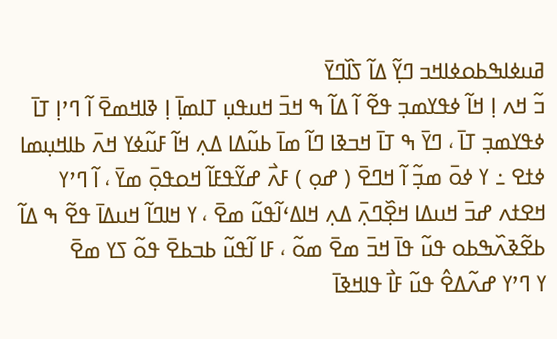ߥߎߦߊߒߕߋߦߊߞߏ ߣߌ߲߬ ߡߊ߬ ߖߊ߰ߣߌ߫
ߏ߬ ߞߍ ߊ߲ ߞߊ߬ ߦߟߌߘߏ߲ ߟߐ߬ ߊ߬ ߡߊ߬ ߒ ߞߏ߫ ߞߎߟߎ߲ ߠߊߘߊ߲߫ ߊ߲ ߢߊߞߘߐ߫ ߊ߬ ߣߴߊ߲ ߠߊ߫ ߦߟߌߘߏ߲ ߠߊ߫ ، ߣߌ߫ ߒ ߠߊ߫ ߞߏߢߊ ߣߊ߬ ߘߊ߫ ߕߎ߬ߡߊ ߡߍ߲ ߞߊ߬ ߓߎ߬ߦߌ ߞߍ߫ ߕߊߞߎ߲ߘߊ ߦߙߐ ߸ ߌ ߦߋ߫ ߘߏ߲߬ ߊ߬ ߞߣߐ߫ ( ߝߋ߲ ) ߓߍ߯ ߝߌ߬ߟߓߊ߬ ߞߋߟߋ߲߫ ߘߌ߫ ، ߊ߬ ߣߴߌ ߞߐߙߍ ߝߏ߫ ߞߎߡߊ ߞߐ߲߰ߣߍ߲߫ ߡߍ߲ ߞߊߡߵߊ߬ߟߎ߬ ߘߐ߫ ، ߌ ߞߊߣߊ߬ ߞߎߡߊ߫ ߟߐ߬ ߒ ߡߊ߬ ߕߐ߬ߢߍ߰ߒߕߋ ߟߎ߬ ߟߊ߫ ߞߏ߫ ߘߐ߫ ߘߋ߬ ، ߓߊ ߊ߬ߟߎ߬ ߕߏߕߐ߫ ߟߋ߬ ߖߌ ߘߐ߫
ߌ ߣߴߌ ߝߍ߬ߡߐ߮ ߟߎ߬ ߓߊ߯ ߟߊߞߢߊ߫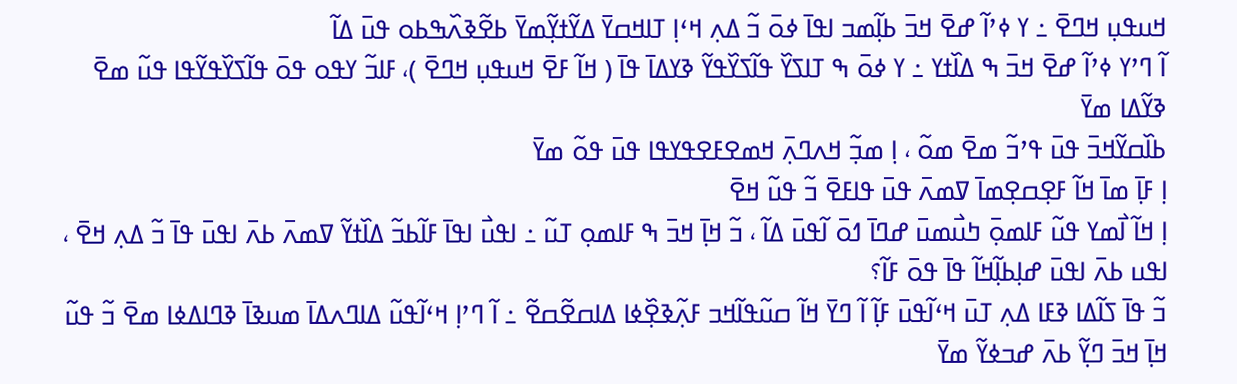ߞߎߟߎ߲ ߞߣߐ߫ ߸ ߌ ߦߴߊ߬ ߝߐ߫ ߞߏ߫ ߕߊ߲߬ߘߏ ߊߟߊ߫ ߦߋ߫ ߏ߬ ߡߍ߲ ߞߵߊ߲ ߠߊߞߛߌ߫ ߡߌ߬ߙߌ߲߬ߘߌ߫ ߕߐ߬ߢߍ߰ߒߕߋ ߟߎ߫ ߡߊ߬
ߊ߬ ߣߴߌ ߦߴߊ߬ ߝߐ߫ ߞߏ߫ ߒ ߡߊ߰ߙߌ ߸ ߌ ߦߋ߫ ߒ ߠߊߖߌ߰ ߟߊ߬ߖߌ߰ߟߌ߬ ߢߌߡߊ߫ ߟߊ߫ ( ߞߊ߬ ߓߐ߫ ߞߎߟߎ߲ ߞߣߐ߫ )، ߓߊߏ߬ ߌߟߋ ߟߋ߫ ߟߊ߬ߖߌ߰ߟߌ߬ߟߊ ߟߎ߬ ߘߐ߫ ߢߌ߬ߡߊ ߘߌ߫
ߕߊ߰ߛߌ߬ߞߏ߫ ߟߎ߫ ߟߴߏ߬ ߘߐ߫ ߘߋ߬ ، ߊ߲ ߘߏ߲߬ ߞߍߣߍ߲߫ ߞߘߐߓߐߟߌߟߊ ߟߎ߫ ߟߋ߬ ߘߌ߫
ߊ߲ ߓߊ߲߫ ߘߊ߫ ߞߊ߬ ߓߐ߲ߛߐ߲ߘߊ߫ ߜߘߍ߫ ߟߎ߫ ߟߊߓߐ߫ ߏ߬ ߟߎ߬ ߞߐ߫
ߊ߲ ߞߊ߬ ߊ߯ߘߌ ߟߎ߬ ߓߊߘߋ߲߫ ߤߎ߯ߘߎ߫ ߝߣߊ߫ ߗߋ߫ ߊ߬ߟߎ߫ ߡߊ߬ ، ߏ߬ ߞߊ߲߫ ߞߏ߫ ߒ ߓߊߘߋ߲ ߠߎ߬ ߸ ߊߟߎ߯ ߊߟߊ߫ ߓߊ߬ߕߏ߬ ߡߊ߰ߙߌ߬ ߜߘߍ߫ ߕߍ߫ ߊߟߎ߫ ߟߊ߫ ߏ߬ ߡߍ߲ ߞߐ߫ ، ߊߟߎ ߕߍ߫ ߊߟߎ߫ ߝߊ߲ߕߊ߲߬ߞߊ߬ ߟߊ߫ ߟߋ߫ ߓߊ߬؟
ߏ߬ ߟߊ߫ ߖߊ߬ߡߊ ߢߓߊ ߡߍ߲ ߠߎ߫ ߞߵߊ߬ߟߎ߫ ߓߊ߲߬ ߊ߬ ߣߌ߫ ߞߊ߬ ߛߎ߬ߟߊ߬ߞߏ ߓߍ߲߬ߢߐ߲߰ߦߊ ߡߊߛߐ߬ߛߐ߬ ߸ ߊ߬ ߣߴߊ߲ ߞߵߊ߬ߟߎ߬ ߡߊߣߍߡߊ߫ ߘߎߢߊ߫ ߢߣߊߡߦߊ ߘߐ߫ ߏ߬ ߟߎ߬ ߞߊ߲߫ ߞߏ߫ ߣߌ߲߬ ߕߍ߫ ߝߏߦߌ߬ ߘߌ߫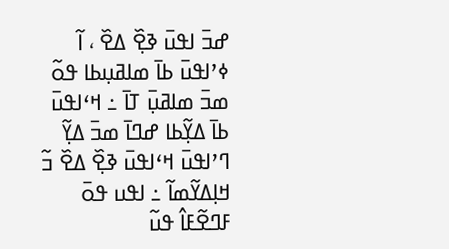ߝߏ߫ ߊߟߎ߫ ߢߐ߲߰ ߡߐ߰ ، ߊ߬ ߦߴߊߟߎ߫ ߕߊ߫ ߘߊߥߎ߲ߕߊ ߟߋ߬ ߘߏ߫ ߘߊߥߎ߲߫ ߠߊ߫ ߸ ߞߵߊߟߎ߫ ߕߊ߫ ߡߌ߲߬ߕߊ ߝߣߊ߫ ߘߏ߫ ߡߌ߲߬
ߣߴߊߟߎ߫ ߞߵߊߟߎ߫ ߢߐ߲߰ ߡߐ߰ ߏ߬ ߞߊ߲ߡߌ߬ߘߊ߬ ߸ ߊߟߎ ߟߋ߫ ߓߣߐ߬ߓߊ߮ ߟߎ߬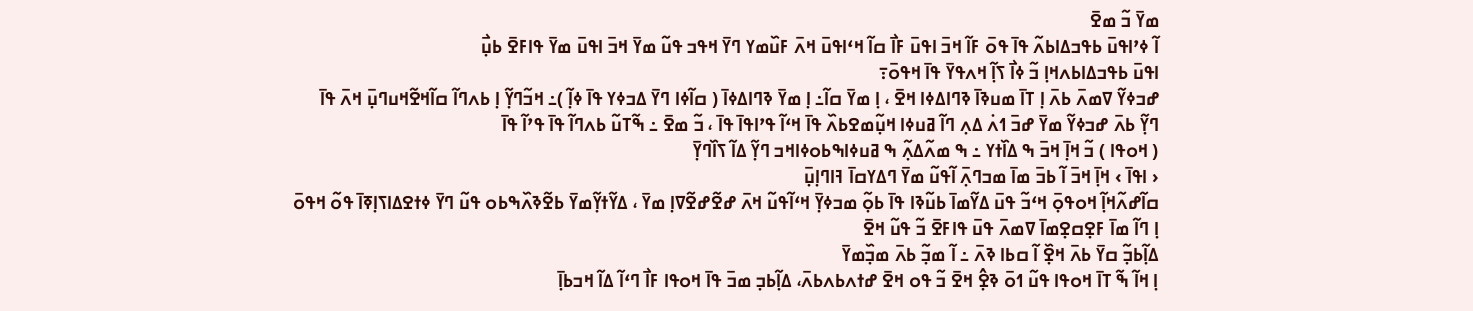ߘߌ߫ ߏ߬ ߘߐ߫
ߊ߬ ߦߴߊߟߎ߫ ߕߟߏߡߊߕߍ߬ ߟߊ߫ ߟߋ߫ ߓߊ߬ ߞߏ߫ ߊߟߎ߫ ߓߊ߯ ߛߊ߬ ߞߵߊߟߎ߫ ߞߍ߫ ߓߎ߰ߘߌ ߣߌ߫ ߞߟߏ ߟߎ߬ ߘߌ߫ ߞߏ߫ ߊߟߎ߫ ߘߌ߫ ߟߊߓߐ߫ ߕߎ߲߯
ߊߟߎ߫ ߕߟߏߡߊߕߍߞߊ߲ ߏ߬ ߦߊ߯ ߖߊ߲߬ ߞߍߟߌ߫ ߟߊ߫ ߞߟߋ߫߹
ߝߏߦߌ߬ ߜߘߍ߫ ߕߍ߫ ߊ߲ ߠߊ߫ ߘߎߢߊ߫ ߢߣߊߡߦߊ ߞߐ߫ ، ߊ߲ ߘߌ߫ ߛߊ߬߸ ߊ߲ ߘߌ߫ ߢߣߊߡߦߊ߫ ( ߛߊ߬ߦߊ ߣߌ߫ ߡߏߦߌ ߟߊ߫ ߦߊ߲߬ )߸ ߞߏ߬ߣߌ߲߬ ߊ߲ ߕߍߣߊ߬ ߛߊ߬ߞߐ߬ߞߎߣߎ߲߫ ߞߍ߫ ߟߊ߫
ߣߌ߲߬ ߕߍ߫ ߝߏߦߌ߬ ߘߌ߫ ߝߏ߫ ߗߍ߭ ߡߍ߲ ߣߊ߬ ߥߎߦߊ ߞߎ߲߬ߘߐߕߍ߰ ߟߊ߫ ߞߵߊ߬ ߟߴߊߟߊ߫ ߟߊ߫ ، ߏ߬ ߘߐ߫ ߸ ߒ߬ߠߎ߬ ߕߍߣߊ߬ ߟߊ߫ ߟߴߊ߬ ߟߊ߫
( ߞߋߟߊ ) ߏ߬ ߞߊ߲߫ ߞߏ߫ ߒ ߡߊ߰ߙߌ ߸ ߒ ߘߍ߬ߡߍ߲߬ ߒ ߥߎߦߊߒߕߋߦߊߞߏ ߣߌ߲߬ ߡߊ߬ ߖߊ߰ߣߌ߲߫
‹ ߊߟߊ߫ › ߞߊ߲߫ ߞߏ߫ ߊ߬ ߕߏ߫ ߘߊ߫ ߘߏߣߍ߲߫ ߊ߬ߟߎ߬ ߘߌ߫ ߣߡߌߛߊ߫ ߔߊߣߊ߲ߎ߲߫
ߛߊ߬ߝߍ߬ߞߊ߲߬ ߞߋߟߋ߲߫ ߞߵߏ߬ ߟߎ߫ ߡߌ߬ߘߊ߫ ߕߎ߬ߢߊ ߟߊ߫ ߕߋ߲߬ ߘߏߦߌ߲߫ ߞߵߊ߬ߟߎ߬ ߞߍ߫ ߝߐ߬ߝߐ߬ߜߊ߲ ߘߌ߫ ، ߡߌ߬ߙߌ߲߬ߘߌ߫ ߕߐ߬ߢߍ߰ߒߕߋ ߟߎ߬ ߣߌ߫ ߦߙߐߡߊߖߊ߲ߧߊ߫ ߟߋ߬ ߞߟߋ߫
ߊ߲ ߣߊ߬ ߘߊ߫ ߓߐ߲ߛߐ߲ߘߊ߫ ߜߘߍ߫ ߟߎ߫ ߟߊߓߐ߫ ߏ߬ ߟߎ߬ ߞߐ߫
ߡߊ߲߬ߕߏ߲߬ ߛߌ߫ ߕߍ߫ ߞߐ߲߰ ߊ߬ ߛߕߊ ߢߍ߫ ߸ ߊ߬ ߘߏ߲߬ ߕߍ߫ ߘߏ߲߰ߘߌ߫
ߊ߲ ߞߊ߬ ߒ߬ ߠߊ߫ ߞߋߟߊ ߟߎ߬ ߗߋ߫ ߢߐ߲߮ ߞߐ߫ ߏ߬ ߟߋ ߞߐ߫ ߝߙߍߕߍߕߍ߫، ߡߊ߲߬ߕߏ߲ ߘߏ߫ ߟߊ߫ ߞߋߟߊ ߓߊ߯ ߣߵߊ߬ ߡߊ߬ ߞߏߕߊ߲߫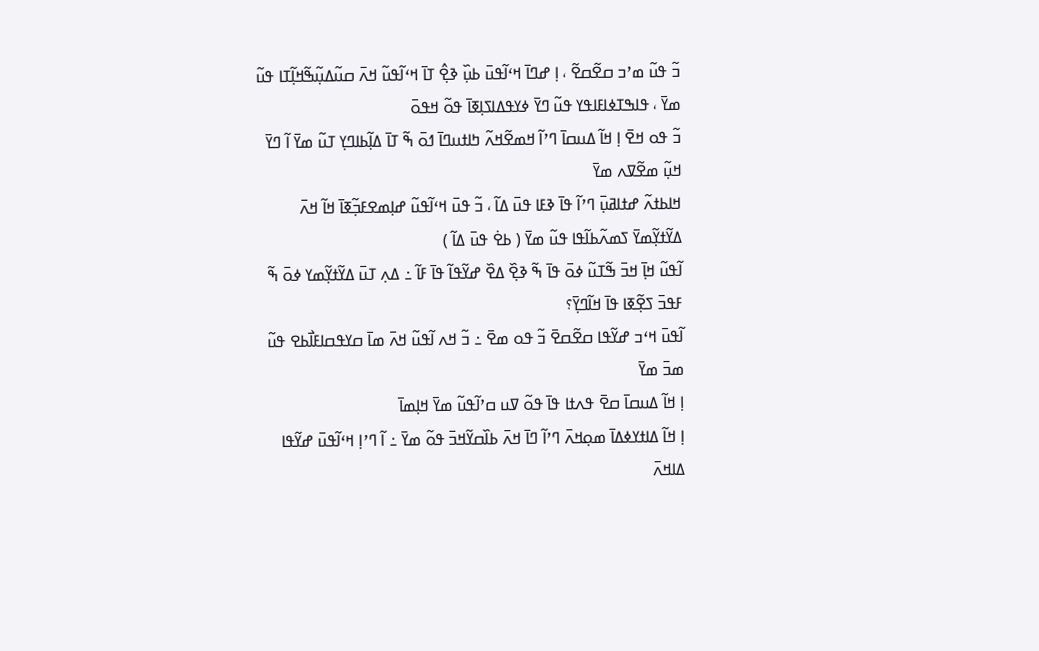ߏ߬ ߟߎ߬ ߘߴߏ ߛߐ߬ߛߐ߬ ، ߊ߲ ߝߣߊ߫ ߞߵߊ߬ߟߎ߫ ߕߎ߲߰ ߢߐ߲߮ ߠߊ߫ ߞߵߊ߬ߟߎ߬ ߞߍ߫ ߛߎ߬ߡߎ߲߬ߒ߬ߞߊ߲߬ߠߊ ߟߎ߬ ߘߌ߫ ، ߟߊߒߠߦߊߓߊߟߌ ߟߎ߬ ߣߌ߫ ߦߌߟߡߊߖߊ߲ߧߊ߫ ߟߋ߬ ߞߟߋ߫
ߏ߬ ߟߋ ߞߐ߫ ߊ߲ ߞߊ߬ ߡߎߛߊ߫ ߣߴߊ߬ ߞߘߐ߬ߞߍ߬ ߤߊߙߎߣߊ߫ ߗߋ߫ ߒ߬ ߠߊ߫ ߡߊ߲߬ߕߊߣߌ߲ ߠߎ߬ ߘߌ߫ ߊ߬ ߣߌ߫ ߞߎ߲߬ ߘߐ߬ߜߍ ߘߌ߫
ߞߊߕߙߍ߬ ߝߙߊߥߎ߲߫ ߣߴߊ߬ ߟߊ߫ ߢߓߊ ߟߎ߫ ߡߊ߬ ، ߏ߬ ߟߎ߫ ߞߵߊ߬ߟߎ߬ ߝߊ߲ߘߐߓߏ߲߬ߧߊ߫ ߞߊ߬ ߞߍ߫ ߡߌ߬ߙߌ߲߬ߘߌ߫ ߖߘߍ߬ߕߊ߬ߟߊ ߟߎ߬ ߘߌ߫ ( ߕߐ߭ ߟߎ߫ ߡߊ߬ )
ߊ߬ߟߎ߬ ߞߊ߲߫ ߞߏ߫ ߒ߬ߠߎ߬ ߦߋ߫ ߟߊ߫ ߒ߬ ߢߐ߲߰ ߡߐ߰ ߝߌ߬ߟߊ߬ ߟߊ߫ ߓߊ߬ ߸ ߡߍ߲ ߠߎ߫ ߡߌ߬ߙߌ߲߬ߘߌ ߦߋ߫ ߒ߬ ߓߟߏ߫ ߖߐ߲߬ߧߊ ߟߊ߫ ߞߊ߬ߣߌ߲߫؟
ߊ߬ߟߎ߫ ߞߵߏ ߝߌ߬ߟߊ ߛߐ߬ߛߐ߫ ߏ߬ ߟߋ ߘߐ߫ ߸ ߏ߬ ߞߍ ߊ߬ߟߎ߬ ߞߍ߫ ߘߊ߫ ߛߌߟߛߊߓߊ߯ߕߐ ߟߎ߬ ߘߏ߫ ߘߌ߫
ߊ߲ ߞߊ߬ ߡߎߛߊ߫ ߛߐ߫ ߟߍߙߊ ߟߊ߫ ߟߋ߬ ߜߎ ߛߴߊ߬ߟߎ߬ ߘߌ߫ ߞߊ߲ߘߊ߫
ߊ߲ ߞߊ߬ ߡߊߙߌߦߡߊ߫ ߘߋ߲ߞߍ߫ ߣߴߊ߬ ߣߊ߫ ߞߍ߫ ߕߊ߰ߛߌ߬ߞߏ߫ ߟߋ߬ ߘߌ߫ ߸ ߊ߬ ߣߴߊ߲ ߞߵߊ߬ߟߎ߫ ߝߌ߬ߟߊ ߡߊߞߍ߫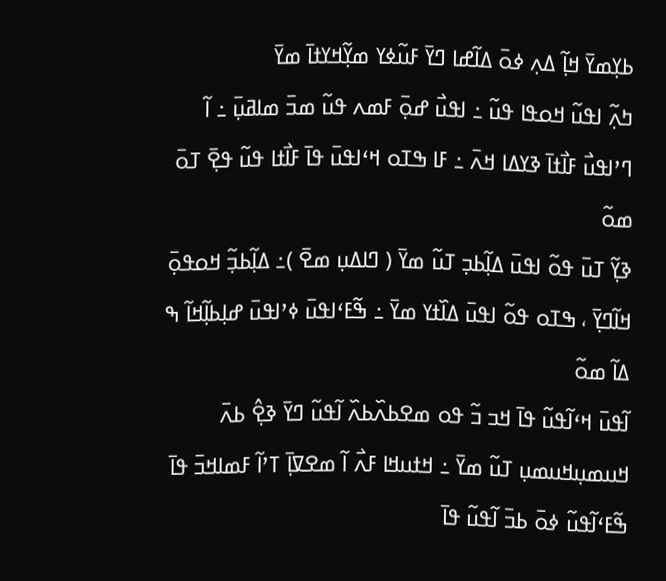ߕߌ߲ߘߌ߫ ߞߊ߲߬ ߡߍ߲ ߦߋ߫ ߡߊ߬ߝߊ ߣߌ߫ ߓߎ߬ߦߌ ߘߌ߲߬ߞߌߙߊ߫ ߘߌ߫
ߤߍ߲߬ ߊߟߎ߬ ߞߋߟߊ ߟߎ߬ ߸ ߊߟߎ߯ ߝߋ߲߫ ߓߘߍ ߟߎ߬ ߘߏ߫ ߘߊߥߎ߲߫ ߸ ߊ߬ ߣߴߊߟߎ߯ ߓߊ߯ߙߊ߫ ߢߌߡߊ ߞߍ߫ ߸ ߓߊ ߒߠߋ ߞߵߊߟߎ߫ ߟߊ߫ ߓߊ߯ߙߊ ߟߎ߬ ߟߐ߲߫ ߠߋ߫ ߘߋ߬
ߢߌ߲߬ ߠߎ߫ ߟߋ߬ ߊߟߎ߫ ߡߊ߲߬ߕߏ߲ ߠߎ߬ ߘߌ߫ ( ߣߊߡߎ߲ ߘߐ߫ )߸ ߡߊ߲߬ߕߏ߲߬ ߞߋߟߋ߲߫ ߞߊ߬ߣߌ߲߫ ، ߒߠߋ ߟߋ߬ ߊߟߎ߫ ߡߊ߰ߙߌ ߘߌ߫ ߸ ߒ߬ߓߵߊߟߎ߫ ߦߴߊߟߎ߫ ߝߊ߲ߕߊ߲߬ߞߊ߬ ߒ ߡߊ߬ ߘߋ߬
ߊ߬ߟߎ߫ ߞߵߊ߬ߟߎ߬ ߟߊ߫ ߞߏ ߏ߬ ߟߋ ߘߐߕߍ߰ߕߍ߰ ߊ߬ߟߎ߬ ߣߌ߫ ߢߐ߲߮ ߕߍ߫ ߞߎߘߎ߲ߞߎߘߎ߲ ߠߎ߬ ߘߌ߫ ߸ ߞߙߎߞߊ ߓߍ߯ ߊ߬ ߘߐߜߊ߲߫ ߠߴߊ߬ ߓߘߊߞߏ߫ ߟߊ߫
ߒ߬ߓߵߊ߬ߟߎ߬ ߦߋ߫ ߕߏ߫ ߊ߬ߟߎ߬ ߟߊ߫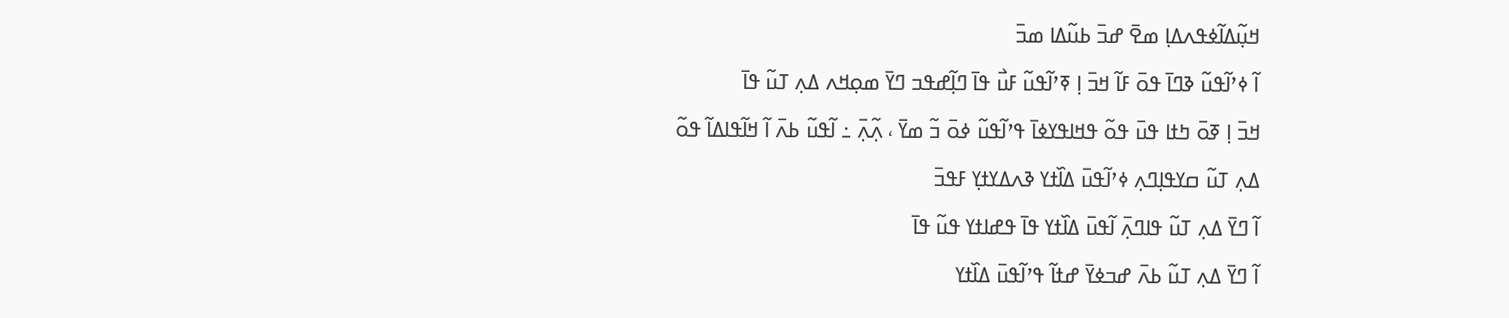ߞߎ߲߬ߡߊ߬ߦߟߍߡߊ߲ ߘߐ߫ ߝߏ߫ ߕߎ߬ߡߊ ߘߏ߫
ߊ߬ ߦߴߊ߬ߟߎ߬ ߢߣߊ߫ ߟߋ߫ ߓߊ߬ ߞߏ߫ ߊ߲ ߧߴߊ߬ߟߎ߬ ߓߎ߯ ߟߊ߫ ߣߊ߲߬ߝߟߏ ߣߌ߫ ߘߋ߲ߞߍ ߡߍ߲ ߠߎ߬ ߟߊ߫
ߞߏ߫ ߊ߲ ߧߋ߫ ߤߙߊ ߟߎ߫ ߟߋ߬ ߟߞߊߟߌߦߊ߫ ߟߴߊ߬ߟߎ߬ ߦߋ߫ ߏ߬ ߘߌ߫ ، ߍ߲߬ߍ߲߫ ߸ ߊ߬ߟߎ߬ ߕߍ߫ ߊ߬ ߞߊ߬ߟߊߡߊ߬ ߟߋ߬
ߡߍ߲ ߠߎ߬ ߛߌߟߊ߲ߣߍ߲ ߦߴߊ߬ߟߎ߫ ߡߊ߰ߙߌ ߢߍߡߌߙߌ߲ ߓߟߏ߫
ߊ߬ ߣߌ߫ ߡߍ߲ ߠߎ߬ ߟߊߣߍ߲߫ ߊ߬ߟߎ߫ ߡߊ߰ߙߌ ߟߊ߫ ߟߝߊߙߌ ߟߎ߬ ߟߊ߫
ߊ߬ ߣߌ߫ ߡߍ߲ ߠߎ߬ ߕߍ߫ ߝߏߦߌ߫ ߝߙߊ߬ ߟߴߊ߬ߟߎ߫ ߡߊ߰ߙߌ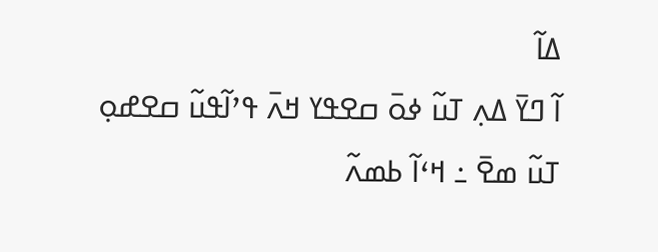ߡߊ߬
ߊ߬ ߣߌ߫ ߡߍ߲ ߠߎ߬ ߦߋ߫ ߛߐߟߌ ߞߍ߫ ߟߴߊ߬ߟߎ߬ ߛߐߝߋ߲ ߠߎ߬ ߘߐ߫ ߸ ߞߵߊ߬ ߕߘߍ߬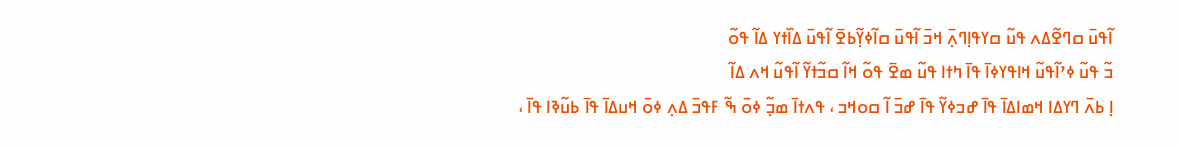ߊ߬ߟߎ߫ ߛߣߐ߬ߡߍ ߟߎ߬ ߛߌߟߊ߲ߣߍ߲߫ ߞߏ߫ ߊ߬ߟߎ߫ ߛߊ߬ߦߌ߲߬ߕߐ߫ ߊ߬ߟߎ߫ ߡߊ߰ߙߌ ߡߊ߬ ߟߋ߬
ߏ߬ ߟߎ߬ ߦߴߊ߬ߟߎ߬ ߞߊߟߌߦߊ߫ ߟߊ߫ ߤߙߊ ߟߎ߬ ߘߐ߫ ߟߋ߬ ߞߊ߬ ߛߏ߬ߙߌ߬ ߊ߬ߟߎ߬ ߞߍ ߡߊ߬
ߊ߲ ߕߍ߫ ߣߌߡߊ ߞߘߊߡߊ߫ ߟߊ߫ ߝߏߦߌ߬ ߟߊ߫ ߝߏ߫ ߊ߬ ߛߋߞߏ ، ߟߍߙߊ߫ ߘߏ߲߬ ߦߋ߫ ߒ߬ ߓߟߏ߫ ߡߍ߲ ߦߋ߫ ߞߎߡߊ߫ ߟߊ߫ ߕߎ߬ߢߊ ߟߊ߫ ،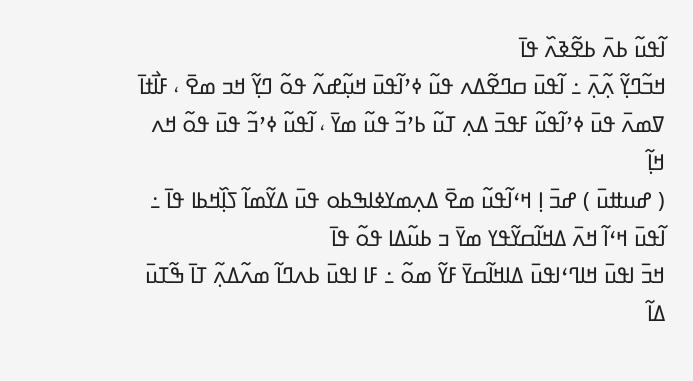ߊ߬ߟߎ߬ ߕߍ߫ ߕߐ߬ߢߍ߰ ߟߊ߫
ߞߏ߬ߣߌ߲߬ ߍ߲߬ߍ߲߫ ߸ ߊ߬ߟߎ߫ ߛߣߐ߬ߡߍ ߟߎ߬ ߦߴߊ߬ߟߎ߫ ߞߎ߲߬ߝߍ߬ ߟߋ߬ ߣߌ߲߬ ߞߏ ߘߐ߫ ، ߓߊ߯ߙߊ߫ ߜߘߍ߫ ߟߎ߫ ߦߴߊ߬ߟߎ߬ ߓߟߏ߫ ߡߍ߲ ߠߎ߬ ߕߴߏ߬ ߟߎ߬ ߘߌ߫ ، ߊ߬ߟߎ߬ ߦߴߏ߬ ߟߎ߫ ߟߋ߬ ߞߍ ߞߊ߲߬
( ߝߎߚߎ߫ ) ߝߏ߫ ߊ߲ ߞߵߊ߬ߟߎ߬ ߘߐ߫ ߡߍ߲ߘߌߦߊߒߕߋ ߟߎ߫ ߡߌ߬ߘߊ߬ ߖߊ߲߰ߞߕߊ ߟߊ߫ ߸ ߊ߬ߟߎ߫ ߞߵߊ߬ ߞߍ߫ ߡߞߊ߬ߛߌ߬ߟߌ ߘߌ߫ ߏ ߕߎ߬ߡߊ ߟߋ߬ ߟߊ߫
ߞߏ߫ ߊߟߎ߫ ߞߊߣߵߊߟߎ߫ ߡߊߞߊ߬ߛߌ߫ ߓߌ߬ ߘߋ߬ ߸ ߓߊ ߊߟߎ߫ ߕߍߣߊ߬ ߘߍ߬ߡߍ߲߬ ߠߊ߫ ߒ߬ߠߎ߫ ߡߊ߬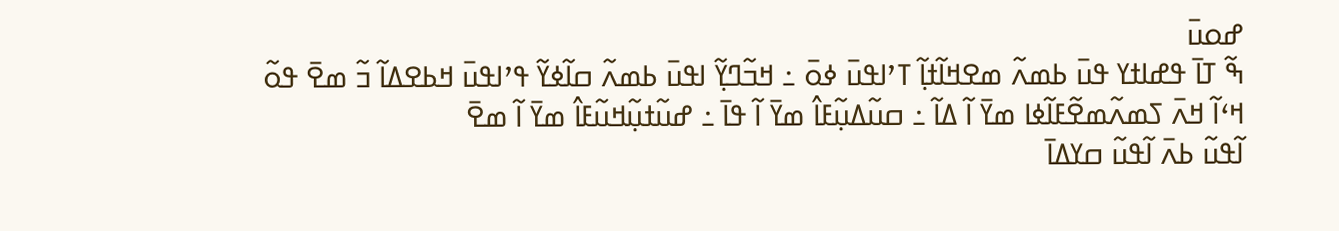ߝߋߎ߫
ߒ߬ ߠߊ߫ ߟߝߊߙߌ ߟߎ߫ ߕߘߍ߬ ߘߐߞߊ߬ߙߊ߲߬ ߠߴߊߟߎ߫ ߦߋ߫ ߸ ߞߏ߬ߣߌ߲߬ ߊߟߎ߫ ߕߘߍ߬ ߛߊ߬ߦߌ߬ ߟߴߊߟߎ߫ ߞߕߐߡߊ߬ ߏ߬ ߘߐ߫ ߟߋ߬
ߞߵߊ߬ ߞߍ߫ ߖߘߍ߬ߘߐ߬ߓߊ߬ߦߊ ߘߌ߫ ߊ߬ ߡߊ߬ ߸ ߛߎ߬ߡߎ߲߬ߓߊ߮ ߘߌ߫ ߊ߬ ߟߊ߫ ߸ ߝߎ߬ߙߎ߲߬ߞߎ߬ߓߊ߮ ߘߌ߫ ߊ߬ ߘߐ߫
ߊ߬ߟߎ߬ ߕߍ߫ ߊ߬ߟߎ߬ ߛߌߡߊ߫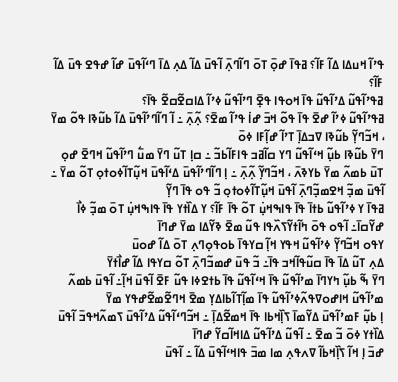ߟߴߊ߬ ߞߎߡߊ ߡߊ߬ ߓߊ߬؟ ߥߟߊ߫ ߝߋ߲߫ ߠߋ߫ ߣߊ߬ߣߍ߲߫ ߊ߬ߟߎ߫ ߡߊ߬ ߡߍ߲ ߡߊ߫ ߣߵߊ߬ߟߎ߫ ߝߊ߬ ߝߟߐ ߟߎ߫ ߡߊ߬ ߓߊ߬؟
ߥߟߴߊ߬ߟߎ߬ ߡߴߊ߬ߟߎ߬ ߟߊ߫ ߞߋߟߊ ߟߐ߲߫ ߣߴߊ߬ߟߎ߬ ߦߴߊ߬ ߡߊߛߐ߬ߛߐ߬ ߟߊ߫؟
ߥߟߴߊ߬ߟߎ߬ ߦߴߊ߬ ߝߐ߫ ߟߊ߫ ߟߋ߬ ߞߏ߫ ߝߊ߭ ߟߴߊ߬ ߘߐ߫؟ ߍ߲߬ߍ߲߫ ߸ ߊ߬ ߣߊ߬ߣߴߊ߬ߟߎ߫ ߡߊ߬ ߕߎ߬ߢߊ ߟߋ߬ ߘߌ߫ ، ߞߏ߬ߣߌ߲߬ ߕߎ߬ߢߊ ߜߏߡߊ߲߫ ߠߴߊ߬ ߝߊ߲߬ߓߊ ߦߋ߫
ߣߌ߫ ߕߎ߬ߢߊ ߕߎ߲߬ ߞߵߊ߬ߟߎ߬ ߣߌ ߛߊ߬ߥߏ ߟߊߓߊ߬ߕߏ߬ ߸ ߛߊ߲ ߠߎ߬ ߣߌ߫ ߘߎ߱ ߣߴߊ߬ߟߎ߬ ߞߣߐ߫ ߝߋ߲ ߠߎ߫ ߕߘߍ߬ ߘߌ߫ ߕߌߢߍ߫ ، ߞߏ߬ߣߌ߲߬ ߍ߲߬ߍ߲߫ ߸ ߊ߲ ߣߊ߬ߣߴߊ߬ߟߎ߫ ߡߵߊ߬ߟߎ߫ ߞߎ߲߬ߠߊ߬ߦߋߙߋ߲ ߠߋ߬ ߘߌ߫ ߸ ߊ߬ߟߎ߫ ߘߏ߲߬ ߞߐߘߏ߲߬ߣߍ߲߫ ߊ߬ߟߎ߫ ߞߎ߲߬ߠߊ߬ߦߋߙߋ߲ ߏ߬ ߟߋ ߟߊ߫ ߣߌ߲߬
ߥߟߊ߫ ߌ ߦߴߊ߬ߟߎ߬ ߕߙߊ߫ ߟߊ߫ ߟߊߒߞߎ߲߭ ߠߋ߬ ߟߊ߫ ߓߊ߬؟ ߌ ߡߊ߰ߙߌ ߟߊ߫ ߟߊߒߞߎ߲߭ ߠߋ߫ ߘߏ߲߬ ߦߊ߯ ߝߌ߬ߛߊ߫߸ ߊ߬ߟߋ ߟߋ߫ ߤߊ߬ߙߌ߬ߖߍ߰ߟߊ ߟߎ߬ ߘߐ߫ ߢߌ߬ߡߊ ߘߌ߫ ߝߣߊ߫
ߌߟߋ ߞߏ߬ߣߌ߲߬ ߦߴߊ߬ߟߎ߬ ߞߟߌ ߞߊ߲߬ ߛߌߟߊ߫ ߕߋߟߋ߲ߣߍ߲ ߠߋ߫ ߡߊ߬ ߝߋߎ߫
ߡߍ߲ ߠߎ߬ ߡߊ߫ ߟߊ߫ ߛߎ߬ߟߊ߬ߞߏ ߟߊ߫߸ ߏ߬ ߟߎ߫ ߝߘߏ߬ߣߍ߲߫ ߠߋ߬ ߛߌߟߊ ߡߊ߬ ߝߊ߯ߙߌ߫
ߣߌ߫ ߒ߬ ߕߎ߲߬ ߤߌߣߊ߫ ߘߴߊ߬ߟߎ߬ ߟߊ߫ ߞߵߊ߬ߟߎ߬ ߟߊ߫ ߕߙߐߦߊ ߟߎ߬ ߓߐ߫ ߊ߬ߟߎ߫ ߞߊ߲߬߸ ߊ߬ߟߎ߫ ߕߘߍ߬ ߘߴߊ߬ߟߎ߬ ߞߊߝߋߜߟߍ߬ߦߴߊ߬ߟߎ߬ ߟߊ߫ ߘߊ߲߬ߠߊ߬ߕߊߡߌ߲ ߘߐ߫ ߞߣߐ߬ߘߐ߬ߝߟߌ ߘߌ߫
ߊ߲ ߕߎ߲߬ ߓߘߴߊ߬ߟߎ߫ ߡߌ߬ߘߊ߫ ߖߊ߲߰ߞߕߊ ߟߊ߫ ߞߘߐ߬ߡߊ߲߫ ߸ ߞߏ߬ߣߵߊ߬ߟߎ߬ ߡߴߊ߬ߟߎ߫ ߖߘߍ߬ߞߟߏ߫ ߊ߬ߟߎ߫ ߡߊ߰ߙߌ ߦߋ߫ ߏ߬ ߘߐ߫ ߸ ߊ߬ߟߎ߬ ߡߴߊ߬ߟߎ߬ ߡߊߞߊ߬ߛߌ߬ ߝߣߊ߫
ߝߏ߫ ߊ߲ ߞߊ߬ ߖߊ߲߰ߞߕߊ߬ ߜߍߟߍ߲ ߘߊ ߘߏ߫ ߟߊߞߵߊ߬ߟߎ߫ ߡߊ߬ ߸ ߊ߬ߟߎ߫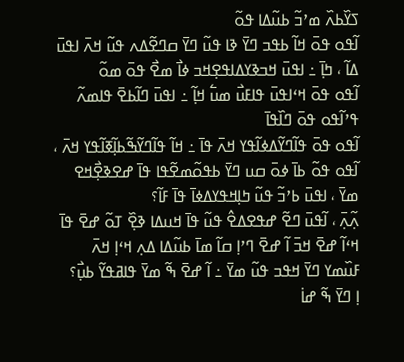ߖߌ߰ߕߍ߰ ߘߴߏ߬ ߕߎ߬ߡߊ ߟߋ߬
ߊ߬ߟߋ ߟߋ߫ ߞߊ߬ ߕߟߏ ߣߌ߫ ߢߊ ߟߎ߬ ߣߌ߫ ߛߣߐ߬ߡߍ ߟߎ߬ ߞߍ߫ ߊߟߎ߫ ߡߊ߬ ، ߤߊ߲߫ ߸ ߊߟߎ߫ ߞߏߢߌߡߊߟߐ߲ߞߏ ߦߊ߯ ߘߐ߯ ߟߋ߫ ߘߋ߬
ߊ߬ߟߋ ߟߋ߫ ߞߵߊߟߎ߫ ߟߊߓߎ߯ ߘߎ߱ ߞߊ߲߬ ߸ ߊߟߎ߫ ߣߊ߬ߕߐ߫ ߟߊߘߍ߬ ߟߴߊ߬ߟߋ ߟߋ߫ ߣߊ߰ߟߊ߫
ߊ߬ߟߋ ߟߋ߫ ߟߊ߬ߣߌ߬ߡߦߊ߬ߟߌ ߞߍ߫ ߟߊ߫ ߸ ߞߊ߬ ߟߊ߬ߣߌ߬ߒ߬ߕߊ߲߬ߧߊ߬ߟߌ ߞߍ߫ ، ߊ߬ߟߋ ߟߋ߬ ߕߊ߫ ߦߋ߫ ߛߎ ߣߌ߫ ߕߟߋ߬ߘߐ߬ߟߊ ߟߊ߫ ߝߐߢߐ߲߯ߞߐ ߘߌ߫ ، ߊߟߎ߫ ߕߴߏ߬ ߟߎ߬ ߤߊ߲ߞߟߌߡߦߊ߫ ߟߊ߫ ߓߊ߬؟
ߍ߲߬ߍ߲߫ ، ߊ߬ߟߎ߫ ߣߐ߬ ߝߟߐߡߐ߮ ߟߎ߬ ߟߊ߫ ߞߎߡߊ ߢߐ߲߰ ߠߋ߬ ߝߐ߫ ߟߊ߫
ߞߵߊ߬ ߝߐ߫ ߞߏ߫ ߊ߬ ߝߐ߫ ߣߴߊ߲ ߛߊ߬ ߘߊ߫ ߕߎ߬ߡߊ ߡߍ߲ ߞߵߊ߲ ߞߍ߫ ߓߎ߰ߘߌ ߣߌ߫ ߞߟߏ ߟߎ߬ ߘߌ߫ ߸ ߊ߬ ߝߐ߫ ߒ߬ ߘߌ߫ ߟߊߥߟߌ߬ ߕߎ߲߯؟
ߊ߲ ߣߌ߫ ߒ߬ ߝߊ߭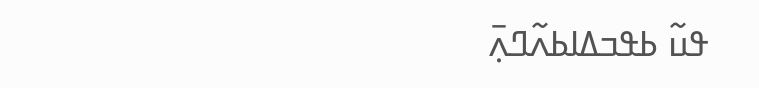ߟߎ߬ ߕߟߏߡߊߕߍ߬ߣߍ߲߫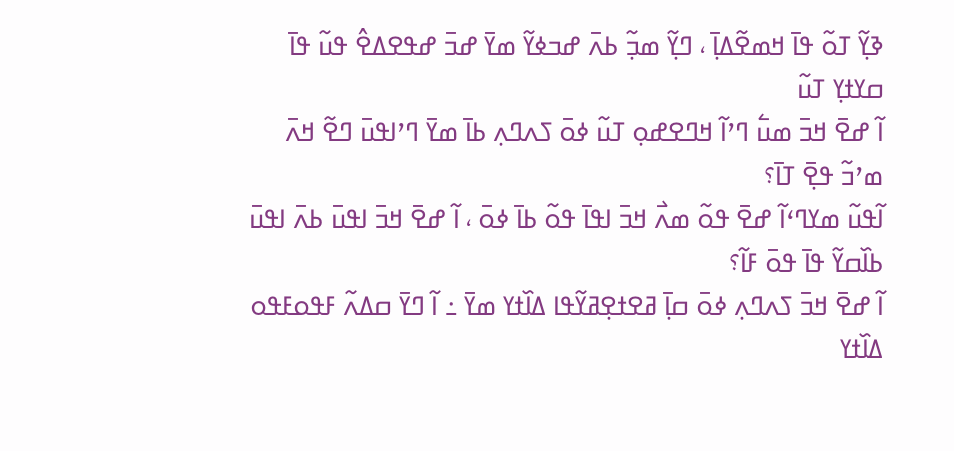ߢߌ߲߬ ߠߋ߬ ߟߊ߫ ߞߘߐ߬ߡߊ߲߫ ، ߣߌ߲߬ ߘߏ߲߬ ߕߍ߫ ߝߏߦߌ߬ ߘߌ߫ ߝߏ߫ ߝߟߐߡߐ߮ ߟߎ߬ ߟߊ߫ ߛߌߙߌ߲ ߠߎ߬
ߊ߬ ߝߐ߫ ߞߏ߫ ߘߎ߱ ߣߴߊ߬ ߞߣߐߝߋ߲ ߠߎ߬ ߦߋ߫ ߖߍߣߍ߲ ߕߊ߫ ߘߌ߫ ߣߴߊߟߎ߫ ߣߐ߬ ߞߍ߫ ߘߴߏ߬ ߟߐ߲߫ ߠߊ߫؟
ߊ߬ߟߎ߬ ߘߌߣߵߊ߬ ߝߐ߫ ߟߋ߬ ߘߍ߯ ߞߏ߫ ߊߟߊ߫ ߟߋ߬ ߕߊ߫ ߦߋ߫ ، ߊ߬ ߝߐ߫ ߞߏ߫ ߊߟߎ߫ ߕߍ߫ ߊߟߎ߫ ߕߊ߰ߛߌ߬ ߟߊ߫ ߟߋ߫ ߓߊ߬؟
ߊ߬ ߝߐ߫ ߞߏ߫ ߖߍߣߍ߲ ߦߋ߫ ߛߊ߲߫ ߥߐߙߐ߲ߥߌ߬ߟߊ ߡߊ߰ߙߌ ߘߌ߫ ߸ ߊ߬ ߣߌ߫ ߛߡߍ߬ ߓߟߋߓߟߋ ߡߊ߰ߙߌ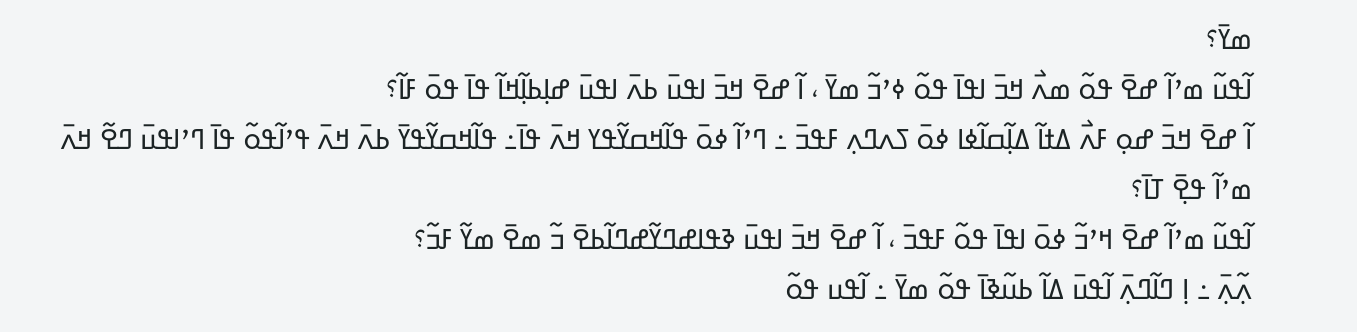ߘߌ߫؟
ߊ߬ߟߎ߬ ߘߴߊ߬ ߝߐ߫ ߟߋ߬ ߘߍ߯ ߞߏ߫ ߊߟߊ߫ ߟߋ߬ ߦߴߏ߬ ߘߌ߫ ، ߊ߬ ߝߐ߫ ߞߏ߫ ߊߟߎ߫ ߕߍ߫ ߊߟߎ߫ ߝߊ߲ߕߊ߲߬ߞߊ߬ ߟߊ߫ ߟߋ߫ ߓߊ߬؟
ߊ߬ ߝߐ߫ ߞߏ߫ ߝߋ߲ ߓߍ߯ ߡߙߊ߬ ߡߊ߲߬ߛߊ߬ߦߊ ߦߋ߫ ߖߍߣߍ߲ ߓߟߏ߫ ߸ ߣߴߊ߬ ߦߋ߫ ߟߊ߬ߞߛߌ߬ߟߌ ߞߍ߫ ߟߊ߫߸ ߟߊ߬ߞߛߌ߬ߟߌ߫ ߕߍ߫ ߞߍ߫ ߟߴߊ߬ߟߋ߬ ߟߊ߫ ߣߴߊߟߎ߫ ߣߐ߬ ߞߍ߫ ߘߴߊ߬ ߟߐ߲߫ ߠߊ߫؟
ߊ߬ߟߎ߬ ߘߴߊ߬ ߝߐ߫ ߞߴߏ߬ ߦߋ߫ ߊߟߊ߫ ߟߋ߬ ߓߟߏ߫ ، ߊ߬ ߝߐ߫ ߞߏ߫ ߊߟߎ߫ ߢߟߊߝߣߌ߬ߝߣߊ߬ߕߐ߫ ߏ߬ ߘߐ߫ ߘߌ߬ ߓߏ߬؟
ߍ߲߬ߍ߲߫ ߸ ߊ߲ ߣߊ߬ߣߍ߲߫ ߊ߬ߟߎ߫ ߡߊ߬ ߕߎ߬ߢߊ߫ ߟߋ߬ ߘߌ߫ ߸ ߊ߬ߟߎ ߟߋ߬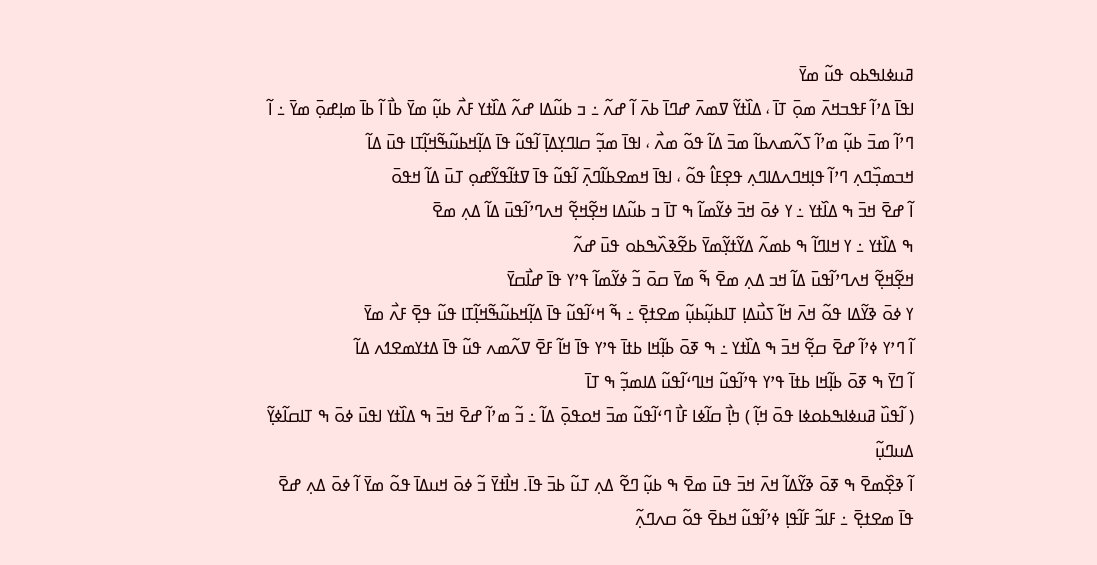ߥߎߦߊߒߕߋ ߟߎ߬ ߘߌ߫
ߊߟߊ߫ ߡߴߊ߬ ߓߟߏߞߍ߫ ߘߋ߲߫ ߠߊ߫ ، ߡߊ߰ߙߌ߬ ߜߘߍ߫ ߝߣߊ߫ ߕߍ߫ ߊ߬ ߝߍ߬ ߸ ߏ ߕߎ߬ߡߊ ߝߍ߬ ߡߊ߰ߙߌ ߓߍ߯ ߕߎ߲߬ ߘߌ߫ ߕߊ߯ ߊ߬ ߕߊ߫ ߘߊ߲ߝߋ߲߫ ߘߌ߫ ߸ ߊ߬ ߣߴߊ߬ ߘߏ߫ ߕߎ߲߬ ߘߴߊ߬ ߖߍ߬ߘߍߕߊ߬ ߘߏ߫ ߡߊ߬ ߟߋ߬ ߘߍ߯ ، ߊߟߊ߫ ߘߏ߲߬ ߛߊߣߌ߲ߡߊ߲߫ ߊ߬ߟߎ߬ ߟߊ߫ ߡߊ߲߬ߞߕߎ߬ߒ߬ߞߊ߲߬ߠߊ ߟߎ߫ ߡߊ߬
ߞߏߘߏ߲߰ߣߍ߲ ߣߴߊ߬ ߟߊ߲ߞߣߍߡߊߣߍ߲ ߟߐ߲ߓߊ߮ ߟߋ߬ ، ߊߟߊ߫ ߞߘߐߕߊ߬ߣߍ߲߫ ߊ߬ߟߎ߬ ߟߊ߫ ߜߙߊ߬ߟߌ߬ߝߋ߲ ߠߎ߫ ߡߊ߬ ߞߟߋ߫
ߊ߬ ߝߐ߫ ߞߏ߫ ߒ ߡߊ߰ߙߌ ߸ ߌ ߦߋ߫ ߞߏ߫ ߦߌ߬ߘߊ߬ ߒ ߠߊ߫ ߏ ߕߎ߬ߡߊ ߞߐ߲߬ߞߐ߲߬ ߞߍߣߴߊ߬ߟߎ߫ ߡߊ߬ ߡߍ߲ ߘߐ߫
ߒ ߡߊ߰ߙߌ ߸ ߌ ߞߊߣߊ߬ ߒ ߕߘߍ߬ ߡߌ߬ߙߌ߲߬ߘߌ߫ ߕߐ߬ߢߍ߰ߒߕߋ ߟߎ߫ ߝߍ߬
ߞߐ߲߬ߞߐ߲߬ ߞߍߣߴߊ߬ߟߎ߫ ߡߊ߬ ߞߏ ߡߍ߲ ߘߐ߫ ߒ߬ ߘߌ߫ ߛߋ߫ ߏ߬ ߦߌ߬ߘߊ߬ ߟߴߌ ߟߊ߫ ߝߊ߯ߛߌ߫
ߌ ߦߋ߫ ߢߌ߬ߡߊ ߟߋ߬ ߞߍ߫ ߞߊ߬ ߖߎ߯ߡߊ߲ ߠߊߕߎ߲߬ߕߎ߲߬ ߘߐߙߐ߲߫ ߸ ߒ߬ ߞߵߊ߬ߟߎ߬ ߟߊ߫ ߡߊ߲߬ߞߕߎ߬ߒ߬ߞߊ߲߬ߠߊ ߟߎ߬ ߟߐ߲߫ ߓߍ߯ ߘߌ߫
ߊ߬ ߣߴߌ ߦߴߊ߬ ߝߐ߫ ߛߐ߲߬ ߞߏ߫ ߒ ߡߊ߰ߙߌ ߸ ߒ ߧߋ߫ ߕߊ߲߬ߞߊ ߕߙߊ߫ ߟߴߌ ߟߊ߫ ߞߊ߬ ߓߐ߫ ߜߍ߬ߘߍ ߟߎ߬ ߟߊ߫ ߡߙߌߘߐߗߍ ߡߊ߬
ߊ߬ ߣߌ߫ ߒ ߧߋ߫ ߕߊ߲߬ߞߊ ߕߙߊ߫ ߟߴߌ ߟߴߊ߬ߟߎ߬ ߞߊߣߵߊ߬ߟߎ߬ ߡߊߘߏ߲߬ ߒ ߠߊ߫
( ߊ߬ߟߎ߰ ߥߎߦߊߒߕߋߦߊ ߟߋ߫ ߞߊ߲߬ ) ߤߊ߲߯ ߛߊ߬ߦߊ ߓߊ߯ ߣߵߊ߬ߟߎ߬ ߘߏ߫ ߞߋߟߋ߲߫ ߡߊ߬ ߸ ߏ߬ ߘߴߊ߬ ߝߐ߫ ߞߏ߫ ߒ ߡߊ߰ߙߌ ߊߟߎ߫ ߦߋ߫ ߒ ߠߊߛߊ߬ߦߌ߲߬ ߡߎߣߎ߲߬
ߊ߬ ߢߐ߲߰ߘߐ߫ ߒ ߧߋ߫ ߢߌ߬ߡߊ߬ ߞߍ߫ ߞߏ߫ ߟߎ߫ ߘߐ߫ ߒ ߕߎ߲߬ ߣߐ߬ ߡߍ߲ ߠߎ߬ ߕߏ߫ ߟߊ߫. ߞߊ߯ߙߌ߫ ߏ߬ ߦߋ߫ ߞߎߡߊ߫ ߟߋ߬ ߘߌ߫ ߊ߬ ߦߋ߫ ߡߍ߲ ߝߐ߫ ߟߊ߫ ߘߐߙߐ߲߫ ߸ ߓߊߏ߬ ߓߊ߬ߟߊ߲ ߦߴߊ߬ߟߎ߬ ߞߕߐ߫ ߟߋ߬ ߛߍߣߍ߲߬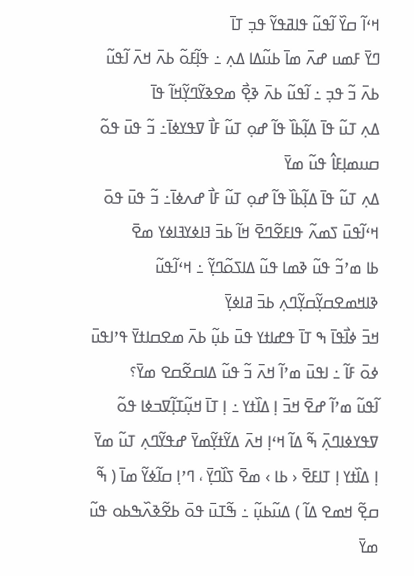ߞߵߊ߬ ߛߌ߰ ߊ߬ߟߎ߬ ߟߊߥߟߌ߬ ߟߏ߲ ߠߊ߫
ߣߌ߫ ߓߘߎ ߝߍ߫ ߘߊ߫ ߕߎ߬ߡߊ ߡߍ߲ ߸ ߟߊ߲߬ߓߋ߬ ߕߍ߫ ߞߍ߫ ߊ߬ߟߎ߬ ߕߍ߫ ߏ߬ ߟߏ߲ ߸ ߊ߬ߟߎ߬ ߕߍ߫ ߢߐ߲߯ ߘߐߢߌ߬ߣߌ߲߬ߞߊ߬ ߟߊ߫
ߡߍ߲ ߠߎ߬ ߟߊ߫ ߡߊ߲߬ߕߊ߰ ߟߊ߬ ߝߋ߲ ߠߎ߬ ߓߊ߯ ߜߟߌߦߊ߫߸ ߏ߬ ߟߎ߫ ߟߋ߬ ߛߎߘߊ߲ߓߊ߮ ߟߎ߬ ߘߌ߫
ߡߍ߲ ߠߎ߬ ߟߊ߫ ߡߊ߲߬ߕߊ߰ ߟߊ߬ ߝߋ߲ ߠߎ߬ ߓߊ߯ ߝߍߦߊ߫߸ ߏ߬ ߟߎ߫ ߟߋ߫ ߞߵߊ߬ߟߎ߫ ߖߘߍ߬ ߟߊߓߐ߬ߣߐ߫ ߞߊ߬ ߕߏ߫ ߔߊߦߌߔߊߦߌ ߘߐ߫
ߕߊ ߘߴߏ߬ ߟߎ߬ ߢߘߊ ߟߎ߬ ߡߊߖߋ߬ߣߌ߲߬ ߸ ߞߵߊ߬ߟߎ߬ ߢߊߞߘߐߛߌ߲߬ߛߌ߲߬ߣߍ߲ ߕߏ߫ ߥߊߦߌ߲߫
ߞߏ߫ ߦߊ߯ߟߊ߫ ߒ ߠߊ߫ ߟߝߊߙߌ ߟߎ߫ ߕߎ߲߬ ߕߍ߫ ߘߐߛߊߙߌ߫ ߟߴߊߟߎ߫ ߦߋ߫ ߓߊ߬ ߸ ߊߟߎ߫ ߘߴߊ߬ ߞߍ߫ ߏ߬ ߟߎ߬ ߡߊߛߐ߬ߛߐ ߘߌ߫؟
ߊ߬ߟߎ߬ ߘߴߊ߬ ߝߐ߫ ߞߏ߫ ߊ߲ ߡߊ߰ߙߌ ߸ ߊ߲ ߠߊ߫ ߞߎ߲߬ߠߊ߲߬ߜߏߦߊ ߟߋ߬ ߜߟߌߦߊߣߍ߲߫ ߒ߬ ߡߊ߬ ߞߵߊ߲ ߞߍ߫ ߡߌ߬ߙߌ߲߬ߘߌ߫ ߝߟߌ߬ߣߍ߲ ߠߎ߬ ߘߌ߫
ߊ߲ ߡߊ߰ߙߌ ߊ߲ ߠߊߓߐ߫ ‹ ߕߊ › ߘߐ߫ ߖߊ߰ߣߌ߲߫ ، ߣߴߊ߲ ߛߊ߬ߦߌ߬ ߘߊ߫ ( ߒ߬ ߛߐ߲߬ ߞߘߐ ߡߊ߬ ) ߡߎ߬ߕߎ߲߬ ߸ ߒ߬ߠߎ߫ ߟߋ߫ ߕߐ߬ߢߍ߰ߒߕߋ ߟߎ߬ ߘߌ߫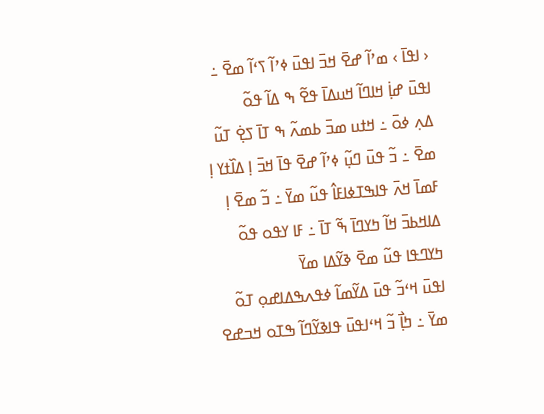‹ ߊߟߊ߫ › ߘߴߊ߬ ߝߐ߫ ߞߏ߫ ߊߟߎ߫ ߦߴߊ߬ ߖߵߊ߬ ߘߐ߫ ߸ ߊߟߎ߫ ߝߊ߲߭ ߞߊߣߊ߬ ߞߎߡߊ߫ ߟߐ߬ ߒ ߡߊ߬ ߟߋ߬
ߡߍ߲ ߦߋ߫ ߸ ߞߙߎ ߘߏ߫ ߕߘߍ߬ ߒ ߠߊ߫ ߖߐ߲߭ ߠߎ߬ ߘߐ߫ ߸ ߏ߬ ߟߎ߫ ߣߎ߲߬ ߦߴߊ߬ ߝߐ߫ ߟߊ߫ ߞߏ߫ ߊ߲ ߡߊ߰ߙߌ ߊ߲ ߓߘߊ߫ ߞߍ߫ ߟߊߒߠߦߊߓߊ߮ ߟߎ߬ ߘߌ߫ ߸ ߏ߬ ߘߐ߫ ߊ߲ ߡߊߞߕߏ߫ ߞߊ߬ ߤߌߣߊ߫ ߒ߬ ߠߊ߫ ߸ ߓߊ ߌߟߋ ߟߋ߬ ߤߌߣߟߊ ߟߎ߬ ߘߐ߫ ߢߌ߬ߡߊ ߘߌ߫
ߊߟߎ߫ ߞߵߏ߬ ߟߎ߫ ߡߌ߬ߘߊ߬ ߦߟߍߒߡߊߝߋ߲ ߠߋ߬ ߘߌ߫ ߸ ߤߊ߲߯ ߏ߬ ߞߵߊߟߎ߫ ߟߊߢߌ߬ߣߊ߬ ߒߠߋ ߞߏߝߐ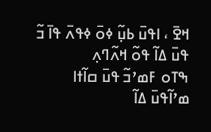ߞߐ߫ ، ߊߟߎ߫ ߕߎ߲߬ ߦߋ߫ ߦߟߍ߫ ߟߊ߫ ߏ߬ ߟߎ߫ ߡߊ߬ ߟߋ߬ ߞߍ߬ߣߍ߲
ߒߠߋ ߓߘߴߏ߬ ߟߎ߫ ߛߊ߬ߙߊ ߘߴߊ߬ߟߎ߫ ߡߊ߬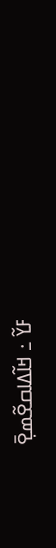ߓߌ߬ ߸ ߞߊ߬ߡߊߛߐ߬ߘߐ߲߫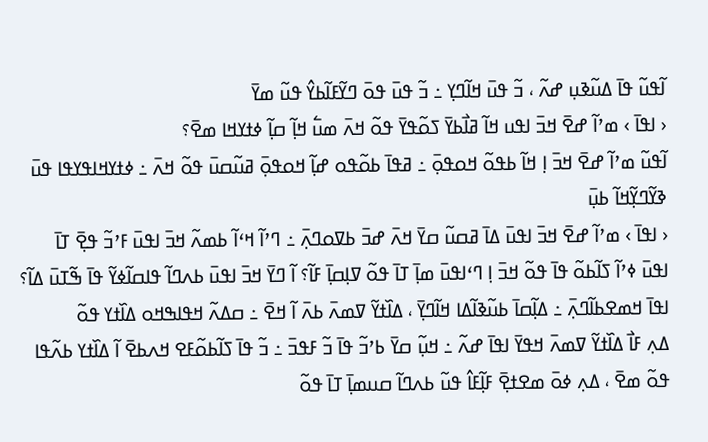ߊ߬ߟߎ߬ ߟߊ߫ ߡߎ߬ߢߎ߲ ߝߍ߬ ، ߏ߬ ߟߎ߫ ߞߊ߬ߣߌ߲ ߸ ߏ߬ ߟߎ߫ ߟߋ߫ ߣߌ߬ߓߊ߬ߕߌ߮ ߟߎ߬ ߘߌ߫
‹ ߊߟߊ߫ › ߘߴߊ߬ ߝߐ߫ ߞߏ߫ ߊߟߎ ߞߊ߬ ߥߊ߯ߕߌ߫ ߖߋ߬ߟߌ߫ ߟߋ߬ ߞߍ߫ ߘߎ߱ ߞߊ߲߬ ߛߊ߲߬ ߦߙߌߞߊ ߘߐ߫؟
ߊ߬ߟߎ߬ ߘߴߊ߬ ߝߐ߫ ߞߏ߫ ߊ߲ ߞߊ߬ ߕߟߋ߬ ߞߋߟߋ߲߫ ߸ ߥߟߊ߫ ߕߋ߬ߟߋ ߝߊ߲߬ ߞߋߟߋ߲߫ ߥߎ߬ߛߎ߫ ߟߋ߬ ߞߍ߫ ߸ ߦߙߌߞߊߟߌߟߊ ߟߎ߫ ߢߌ߬ߣߌ߲߬ߞߊ߬ ߕߎ߲߫
‹ ߊߟߊ߫ › ߘߴߊ߬ ߝߐ߫ ߞߏ߫ ߊߟߎ߫ ߡߊ߫ ߥߛߎ߬ ߛߌ߫ ߞߍ߫ ߝߏ߫ ߕߜߋߣߍ߲߫ ߸ ߣߴߊ߬ ߞߵߊ߬ ߕߘߍ߬ ߞߏ߫ ߊߟߎ߫ ߓߴߏ߬ ߟߐ߲߫ ߠߊ߫
ߊߟߎ߫ ߦߴߊ߬ ߖߊ߬ߕߋ߬ ߟߊ߫ ߟߋ߬ ߞߏ߫ ߊ߲ ߣߵߊߟߎ߫ ߘߊ߲߫ ߠߊ߫ ߟߋ߬ ߜߊ߲ߛߊ߲߫ ߓߊ߬؟ ߊ߬ ߣߌ߫ ߞߏ߫ ߊߟߎ߫ ߕߍߣߊ߬ ߟߊߛߊ߬ߦߌ߬ ߟߊ߫ ߒ߬ߠߎ߫ ߡߊ߬؟
ߊߟߊ߫ ߞߘߐߕߊ߬ߣߍ߲߫ ߸ ߡߊ߲߬ߛߊ߫ ߕߎ߬ߢߊ߬ߡߊ ߞߊ߬ߣߌ߲߫ ، ߡߊ߰ߙߌ߬ ߜߘߍ߫ ߕߍ߫ ߊ߬ ߞߐ߫ ߸ ߛߡߍ߬ ߞߟߊߒߞߋ ߡߊ߰ߙߌ ߟߋ߬
ߡߍ߲ ߓߊ߯ ߡߊ߰ߙߌ߬ ߜߘߍ߫ ߞߟߌ߫ ߊߟߊ߫ ߝߍ߬ ߸ ߞߎ߲߬ ߛߌ߫ ߕߴߏ߬ ߟߊ߫ ߏ߬ ߓߟߏ߫ ߸ ߏ߬ ߟߊ߫ ߖߊ߬ߕߋ߬ߓߐ ߞߍߕߐ߫ ߊ߬ ߡߊ߰ߙߌ ߕߍ߬ߟߊ ߟߋ߬ ߘߐ߫ ، ߡߍ߲ ߦߋ߫ ߘߐߙߐ߲߫ ߓߊ߲߬ߓߊ߮ ߟߎ߬ ߕߍߣߊ߬ ߛߎߘߊ߲߫ ߠߊ߫ ߟߋ߬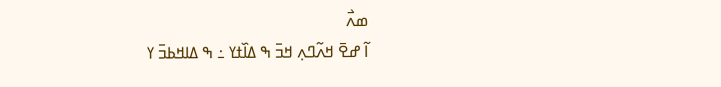ߘߍ߯
ߊ߬ ߝߐ߫ ߞߍ߬ߣߍ߲ ߞߏ߫ ߒ ߡߊ߰ߙߌ ߸ ߒ ߡߊߞߕߏ߫ ߌ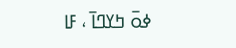ߦߋ߫ ߤߌߣߊ߫ ، ߓߊ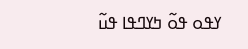ߌߟߋ ߟߋ߬ ߤߌߣߟߊ ߟߎ߬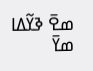ߘߐ߫ ߢߌ߬ߡߊ ߘߌ߫